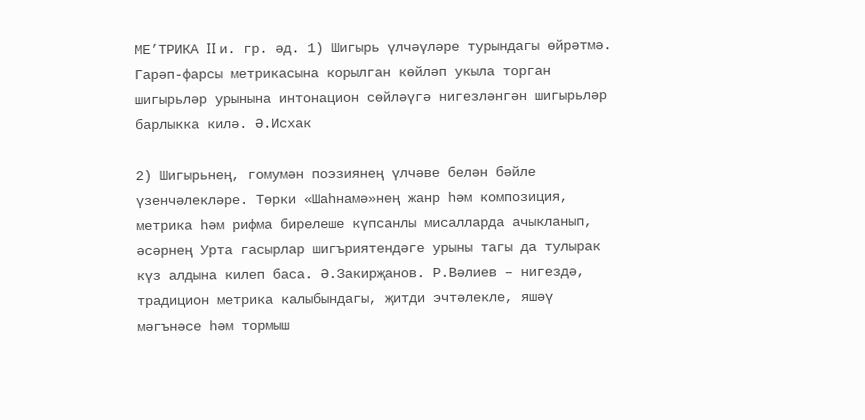МЕ’ТРИКА II и. гр. әд. 1) Шигырь үлчәүләре турындагы өйрәтмә. Гарәп-фарсы метрикасына корылган көйләп укыла торган шигырьләр урынына интонацион сөйләүгә нигезләнгән шигырьләр барлыкка килә. Ә.Исхак

2) Шигырьнең, гомумән поэзиянең үлчәве белән бәйле үзенчәлекләре. Төрки «Шаһнамә»нең жанр һәм композиция, метрика һәм рифма бирелеше күпсанлы мисалларда ачыкланып, әсәрнең Урта гасырлар шигъриятендәге урыны тагы да тулырак күз алдына килеп баса. Ә.Закирҗанов. Р.Вәлиев – нигездә, традицион метрика калыбындагы, җитди эчтәлекле, яшәү мәгънәсе һәм тормыш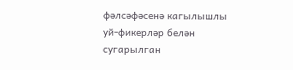фәлсәфәсенә кагылышлы уй-фикерләр белән сугарылган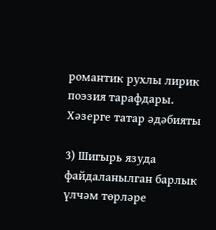романтик рухлы лирик поэзия тарафдары. Хәзерге татар әдәбияты

3) Шигырь язуда файдаланылган барлык үлчәм төрләре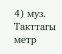4) муз. Такттагы метр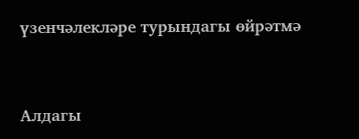үзенчәлекләре турындагы өйрәтмә



Алдагы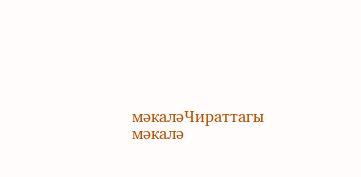мәкаләЧираттагы мәкалә